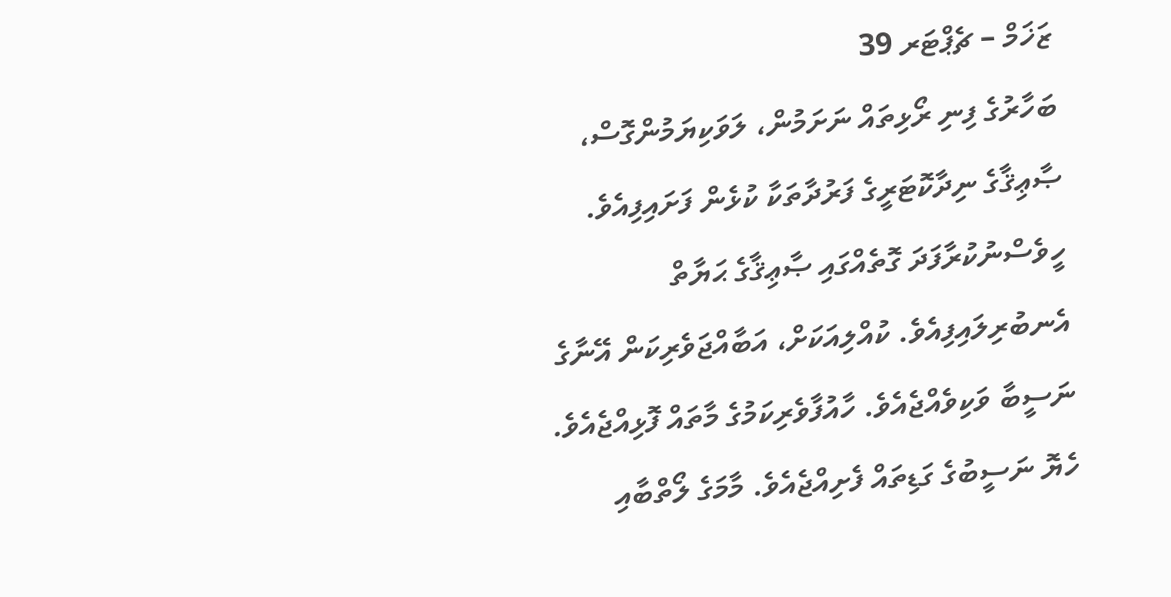ޒަޚަމް – ޗެޕްޓަރ 39
ބަހާރުގެ ފިނި ރޯޅިތައް ނަށަމުން، ލަވަކިޔަމުންގޮސް، ޞާޢިޤާގެ ނިދާކޮޓަރީގެ ފަރުދާތަކާ ކުޅެން ފަށައިފިއެވެ. ހީވެސްނުކުރާފަދަ ގޮތެއްގައި ޞާޢިޤާގެ ޙަޔާތް އެނބުރިލައިފިއެވެ. ކުއްލިއަކަށް، އަބާއްޖަވެރިކަން އޭނާގެ ނަސީބާ ވަކިވެއްޖެއެވެ. ހާއުފާވެރިކަމުގެ މާތައް ފޮޅިއްޖެއެވެ. ހެޔޮ ނަސީބުގެ ގަޑިތައް ފެށިއްޖެއެވެ. މާމަގެ ލޯތްބާއި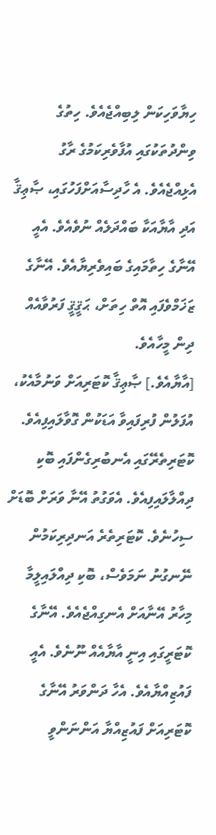ހިޔާވަހިކަން ލިބިއްޖެއެވެ. ހިތުގެ ވިންދުތަކުގައި އުފާވެރިކަމުގެ ރާގު އެޅިއްޖެއެވެ. އެ ހާދިސާއަށްފަހުގައި، ޞާޢިޤާ އަދި އާޔާއަކާ ބައްދަލެއް ނުވެއެވެ. އެއީ އޭނާގެ ހިތާމައިގެ ބައިވެރިޔާއެވެ. އޭނާގެ ޒަޚަމްވެފައި އޮތް ހިތަށް، ޙަޤީޤީ ފަރުވާއެއް ދިން މީހާއެވެ.
[އާޔާއެވެ.] ޞާޢިޤާ ކޮޓަރިއަށް ވަނުމާއެކު، އުފަލުން ފުރިފައިވާ އަޑަކުން ގޮވާލައިފިއެވެ. ކޮޓަރިތެރޭގައި އެނބުރިގެންފައި ބޮކި ދިއްލާލައިފިއެވެ. އެވަގުތު އޭނާ ވަރަށް ބޮޑަށް ސިހުނެވެ. ކޮޓަރިތެރެ އަނދިރިކަމުން ނޭނގުނު ނަމަވެސް، ބޮކި ދިއްލައިލީމާ މިހާރު އޭނާއަށް އެނގިއްޖެއެވެ. އޭނާގެ ކޮޓަރީގައި އިނީ އާޔާއެއް ނޫނެވެ. އެއީ ފައުޒިއްޔާއެވެ. އެހާ ދަންވަރު އޭނާގެ ކޮޓަރިއަށް ފައުޒިއްޔާ އަންނަންވީ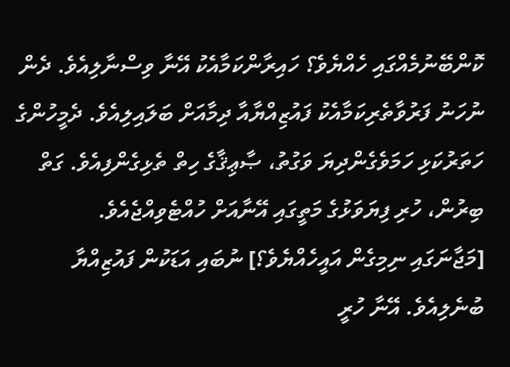ކޮންބޭނުމެއްގައި ހެއްޔެވެ؟ ހައިރާންކަމާއެކު އޭނާ ވިސްނާލިއެވެ. ދެން ނުހަނު ފަރުވާތެރިކަމާއެކު ފައުޒިއްޔާއާ ދިމާއަށް ބަލައިލިއެވެ. ދެމީހުންގެ ހަތަރުކަޅި ހަމަވެގެންދިޔަ ވަގުތު، ޞާޢިޤާގެ ހިތް ތެޅިގެންފިއެވެ. ގަތް ބިރުން، ހުރި ފިޔަވަޅުގެ މަތީގައި އޭނާއަށް ހުއްޓެވިއްޖެއެވެ.
[މަޖާނަގައި ނިމިގެން އައީހެއްޔެވެ؟] ނުބައި އަޑަކުން ފައުޒިއްޔާ ބުނެލިއެވެ. އޭނާ ހުރީ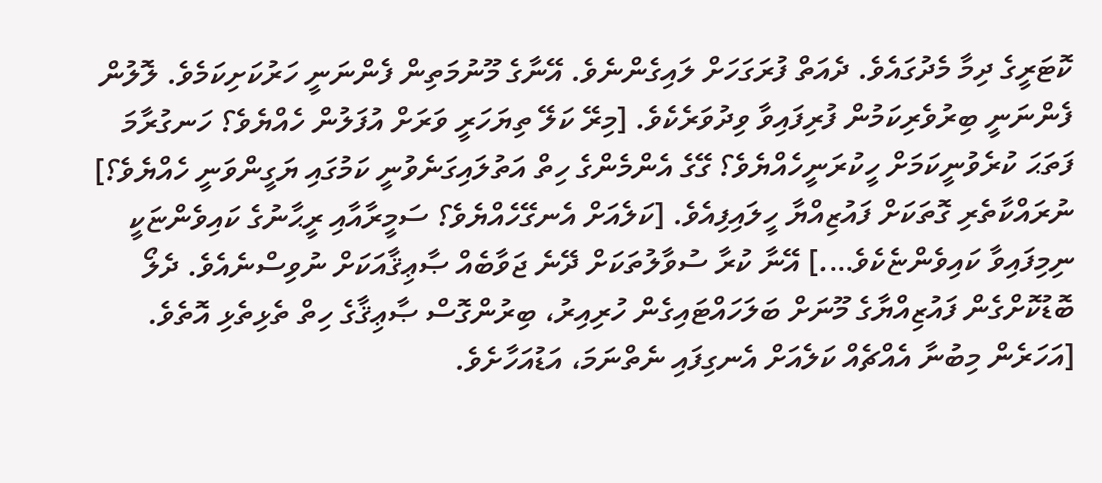ކޮޓަރީގެ ދިމާ މެދުގައެވެ. ދެއަތް ފުރަގަހަށް ލައިގެންނެވެ. އޭނާގެ މޫނުމަތިން ފެންނަނީ ހަރުކަށިކަމެވެ. ލޮލުން ފެންނަނީ ބިރުވެރިކަމުން ފުރިފައިވާ ވިދުވަރެކެވެ. [މިރޭ ކަލޭ ތިޔަހަރީ ވަރަށް އުފަލުން ހެއްޔެވެ؟ ހަނގުރާމަ ފަތަޙަ ކުރެވުނީކަމަށް ހީކުރަނީހެއްޔެވެ؟ ގޭގެ އެންމެންގެ ހިތް އަތުލައިގަނެވުނީ ކަމުގައި ޔަގީންވަނީ ހެއްޔެވެ؟] ނުރައްކާތެރި ގޮތަކަށް ފައުޒިއްޔާ ހީލައިފިއެވެ. [ކަލެއަށް އެނގޭހެއްޔެވެ؟ ސަމީރާއާއި ރީޙާނުގެ ކައިވެންޏަކީ ނިމިފައިވާ ކައިވެންޏެކެވެ….] އޭނާ ކުރާ ސުވާލުތަކަށް ދޭނެ ޖަވާބެއް ޞާޢިޤާއަކަށް ނުވިސްނެއެވެ. ދެލޯ ބޮޑުކޮށްގެން ފައުޒިއްޔާގެ މޫނަށް ބަލަހައްޓައިގެން ހުރިއިރު، ބިރުންގޮސް ޞާޢިޤާގެ ހިތް ތެޅިތެޅި އޮތެވެ. [އަހަރެން މިބުނާ އެއްޗެއް ކަލެއަށް އެނގިފައި ނެތްނަމަ، އަޑުއަހާށެވެ.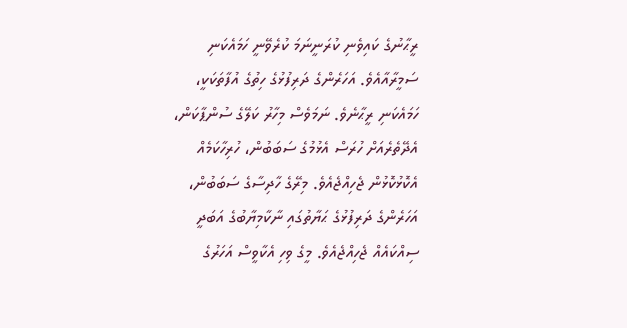ރީޙާނުގެ ކައިވެނި ކުރަނީނަމަ ކުރެވޭނީ ހަމައެކަނި ސަމީރާއާއެވެ. އަހަރެންގެ ދަރިފުޅުގެ ހިތުގެ އުފާތަކަކީ، ހަމައެކަނި ރީޙާނެވެ. ނަމަވެސް މިހާރު ކަލޭގެ ސުންޕާކަން، އެދޭތެރެއަށް ހުރަސް އެޅުމުގެ ސަބަބުން، ހުރިހާކަމެއް އެކޮޅުކޮޅުން ޖެހިއްޖެއެވެ. މިރޭގެ ހާދިސާގެ ސަބަބުން، އަހަރެންގެ ދަރިފުޅުގެ ޙަޔާތުގައި ނާކާމިޔާބުގެ އަބަދީ ސިއްކައެއް ޖެހިއްޖެއެވެ. މީގެ ވިހި އެކާވީސް އަހަރުގެ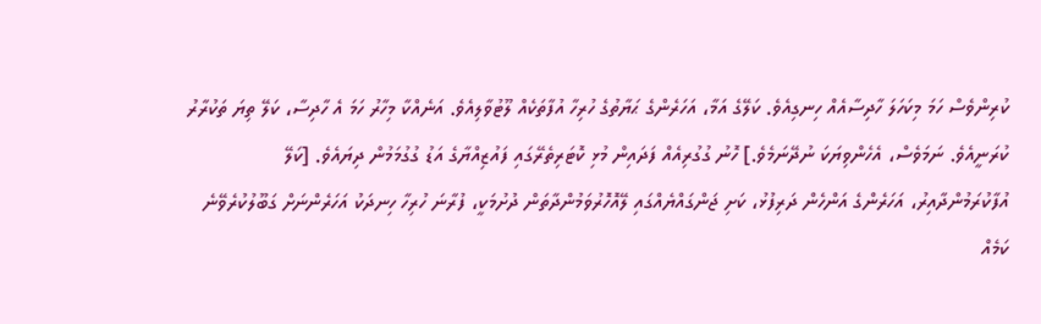ކުރިންވެސް ހަމަ މިކަހަލަ ހާދިސާއެއް ހިނގިއެވެ. ކަލޭގެ އަމާ، އަހަރެންގެ ޙަޔާތުގެ ހުރިހާ އުފާތަކެއް ލޫޓުވާލިއެވެ. އަނެއްކާ މިހާރު ހަމަ އެ ހާދިސާ، ކަލޭ ތިޔަ ތަކުރާރު ކުރަނީއެވެ. ނަމަވެސް، އެހެންވިޔަކަ ނުދޭނަމެވެ.] ހޮނު ގުގުރިއެއް ފަދައިން މުޅި ކޮޓަރިތެރޭގައި ފައުޒިއްޔާގެ އަޑު ގުގުމަމުން ދިޔައެވެ. [ކަލޭ އުފާކުރަމުންދާއިރު، އަހަރެންގެ އަންހެން ދަރިފުޅު، ކަށި ޖަންގައްޔެއްގައި ލޭއޮހޮރުވަމުންދާތަން ދުށުމަކީ، ފުރާނަ ހުރިހާ ހިނދަކު އަހަރެންނަށް ގަބޫލުކުރެވޭނެ ކަމެއް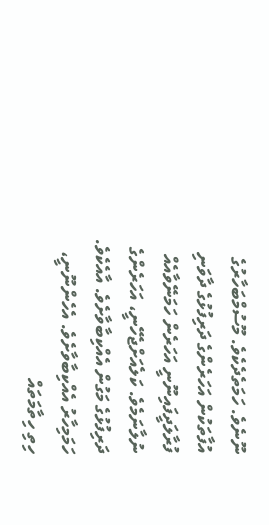ނޫނެވެ. ހަމަތެދެކެވެ. މޫސުމްބަހާރުގެ އުފާތަކުން އަހަރެންގެ ދަރިފުޅުގެ ދާވަނި ފުރާލަދީފައިނޫނީ އަހަރެން ހަމަނޭވާއެއް ނުލާނަމެވެ. ކަލެއަށްޖެހޭނީ، އަހަރެންގެ ދަރިފުޅުގެ މަގުން އެއްކިބާވާށެވެ. އާއެކެވެ. ހަމަމިހާރު އެއްކިބާވާށެވެ. އެހެންނޫނީ، ހިތި ހިތާމަތައް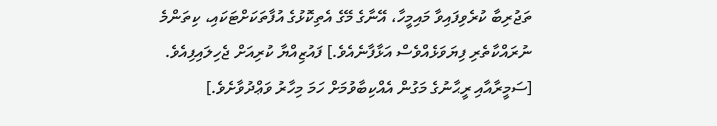ތަޖުރިބާ ކުރެވިފައިވާ މައިމީހާ، އޭނާގެ މޭގެ އެތިކޮޅުގެ އުފާތަކަށްޓަކައި، ކިތަންމެ ނުރައްކާތެރި ފިޔަވަޅެއްވެސް އަޅާފާނެއެވެ.] ފައުޒިއްޔާ ކުރިއަށް ޖެހިލައިފިއެވެ. [ސަމީރާއާއި ރީޙާނުގެ މަގުން އެއްކިބާވުމަށް ހަމަ މިހާރު ވަޢްދުވާށެވެ.]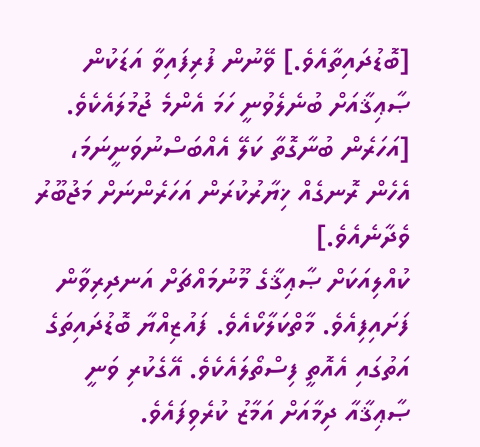[ބޮޑުދައިތާއެވެ.] ވޭނުން ފުރިފައިވާ އަޑަކުން ޞާޢިޤާއަށް ބުނެލެވުނީ ހަމަ އެންމެ ޖުމުލައެކެވެ.
[އަހަރެން ބުނާގޮތާ ކަލޭ އެއްބަސްނުވަނީނަމަ، އެހެން ރޮނގެއް ޚިޔާރުކުރަން އަހަރެންނަށް މަޖުބޫރު ވެދާނެއެވެ.]
ކުއްލިއަކަށް ޞާޢިޤާގެ މޫނުމައްޗަށް އަނދިރިވާން ފަށައިފިއެވެ. މާތްކަލާކޯއެވެ. ފައުޒިއްޔާ ބޮޑުދައިތަގެ އަތުގައި އެއޮތީ ފިސްތޯލައެކެވެ. އޭގެކުރި ވަނީ ޞާޢިޤާއާ ދިމާއަށް އަމާޒު ކުރެވިފައެވެ.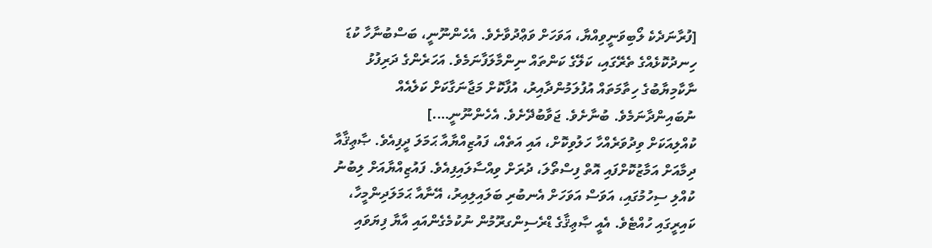[ފުރާނަދެކެ ލޯބިވަނީވިއްޔާ، އަވަހަށް ވަޢްދުވާށެވެ. އެހެންނޫނީ، ބަސްބުނާހާ ކުޑަ ހިނދުކޮޅެއްގެ ތެރޭގައި، ކަލޭގެ ކަންތައް ނިންމާލަފާނަމެވެ. އަހަރެންގެ ދަރިފުޅު ނާކާމިޔާބުގެ ހިތާމަތައް އުފުލަމުންދާއިރު، އުފާކޮށް މަޖާނަގާކަށް ކަލެއެއް ނުބައިންދާނަމެވެ. ބުނާށެވެ. ޖަވާބުދޭށެވެ. އެހެންނޫނީ….]
ކުއްލިއަކަށް ވިދުވަރެއްހާ ހަލުވިކޮށް، އައި އަތެއް، ފައުޒިއްޔާއާ ޙަމަލަ ދީފިއެވެ. ޞާޢިޤާއާ ދިމާއަށް އަމާޒުކޮށްފައި އޮތް ފިސްތޯލަ، ދުރަށް ވިއްސާލައިފިއެވެ. ފައުޒިއްޔާއަށް ލިބުނު ކުއްލި ސިހުމުގައި، އަވަސް އަވަހަށް އެނބުރި ބަލައިލިއިރު، އޭނާއާ ޙަމަލަދިންމީހާ، ކައިރީގައި ހުއްޓެވެ. އެއީ ޞާޢިޤާގެ ޑްރެސިންގރޫމުން ނުކުމެގެންއައި އާޔާ ފިޔަވައި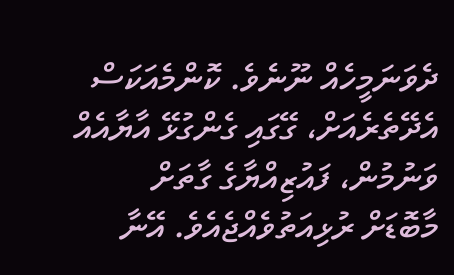ދެވަނަމީހެއް ނޫނެވެ. ކޮންމެއަކަސް އެދޭތެރެއަށް، ގޭގައި ގެންގުޅޭ އާޔާއެއް ވަނުމުން، ފައުޒިއްޔާގެ ގާތަށް މާބޮޑަށް ރުޅިއަތުވެއްޖެއެވެ. އޭނާ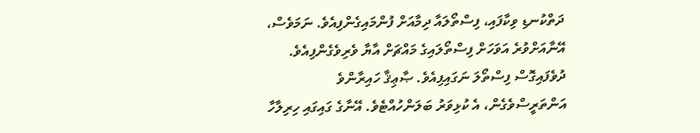ދަތްކުނޑި ވިކާފައި، ފިސްތޯލައާ ދިމާއަށް ފުންމައިގެންފިއެވެ. ނަމަވެސް، އޭނާއަށްވުރެ އަވަހަށް ފިސްތޯލައިގެ މައްޗަށް އާޔާ ވެރިވެގެންފިއެވެ. ދުވެފައިގޮސް ފިސްތޯލަ ނަގައިފިއެވެ. ޞާޢިޤާ ހައިރާންވެ އަންތަރީސްވެގެން، އެ ކުޅިވަރު ބަލަންހުއްޓެވެ. އޭނާގެ ގައިގައި ހިރިލާހާ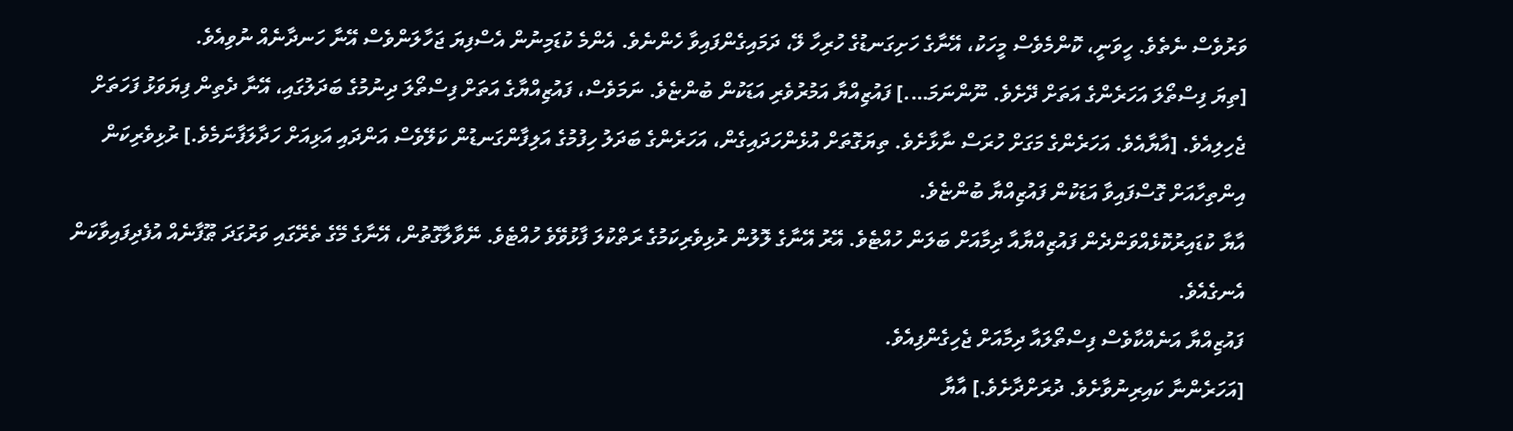ވަރުވެސް ނެތެވެ. ހީވަނީ، ކޮންމެވެސް މީހަކު، އޭނާގެ ހަށިގަނޑުގެ ހުރިހާ ލޭ، ދަމައިގެންފައިވާ ހެންނެވެ. އެންމެ ކުޑަމިނުން އެސްފިޔަ ޖަހާލަންވެސް އޭނާ ހަނދާނެއް ނުވިއެވެ.
[ތިޔަ ފިސްތޯލަ އަހަރެންގެ އަތަށް ދޭށެވެ. ނޫންނަމަ….] ފައުޒިއްޔާ އަމުރުވެރި އަޑަކުން ބުންޏެވެ. ނަމަވެސް، ފައުޒިއްޔާގެ އަތަށް ފިސްތޯލަ ދިނުމުގެ ބަދަލުގައި، އޭނާ ދެތިން ފިޔަވަޅު ފަހަތަށް ޖެހިލިއެވެ. [އާޔާއެވެ. އަހަރެންގެ މަގަށް ހުރަސް ނާޅާށެވެ. ތިޔަގޮތަށް އުޅެންހަދައިގެން، އަހަރެންގެ ބަދަލު ހިފުމުގެ އަލިފާންގަނޑުން ކަލޭވެސް އަންދައި އަޅިއަށް ހަދާލަފާނަމެވެ.] ރުޅިވެރިކަން އިންތިހާއަށް ގޮސްފައިވާ އަޑަކުން ފައުޒިއްޔާ ބުންޏެވެ.
އާޔާ ކުޑައިރުކޮޅެއްވަންދެން ފައުޒިއްޔާއާ ދިމާއަށް ބަލަން ހުއްޓެވެ. އޭރު އޭނާގެ ލޮލުން ރުޅިވެރިކަމުގެ ރަތްކުލަ ފާޅުވޭވެ ހުއްޓެވެ. ނޭވާލާގޮތުން، އޭނާގެ މޭގެ ތެރޭގައި ވަރުގަދަ ޠޫފާނެއް އުފެދިފައިވާކަން އެނގެއެވެ.
ފައުޒިއްޔާ އަނެއްކާވެސް ފިސްތޯލައާ ދިމާއަށް ޖެހިގެންފިއެވެ.
[އަހަރެންނާ ކައިރިނުވާށެވެ. ދުރަށްދާށެވެ.] އާޔާ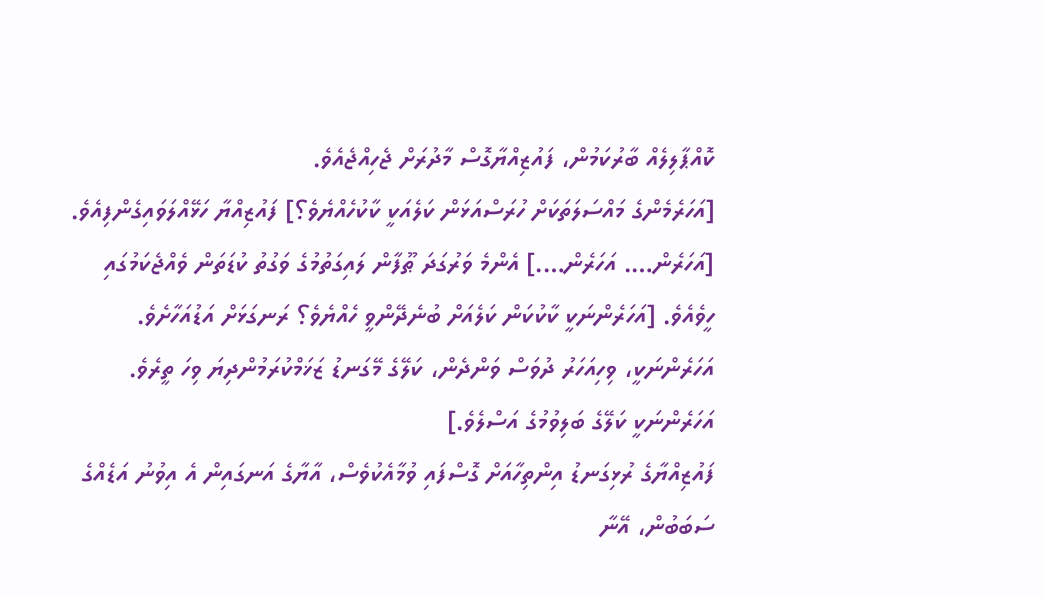ކޮއްޕާލިލެއް ބާރުކަމުން، ފައުޒިއްޔާގޮސް މާދުރަށް ޖެހިއްޖެއެވެ.
[އަހަރެމެންގެ މައްސަލަތަކަށް ހުރަސްއަޅަން ކަލެއަކީ ކާކުހެއްޔެވެ؟] ފައުޒިއްޔާ ހަޅޭއްލަވައިގެންފިއެވެ.
[އަހަރެން…. އަހަރެން….] އެންމެ ވަރުގަދަ ޠޫފާން ލައިގަތުމުގެ ވަގުތު ކުޑަތަން ވެއްޖެކަމުގައި ހީވެއެވެ. [އަހަރެންނަކީ ކާކުކަން ކަލެއަށް ބުނެދޭންވީ ހެއްޔެވެ؟ ރަނގަޅަށް އަޑުއަހާށެވެ. އަހަރެންނަކީ، ވިހިއަހަރު ދުވަސް ވަންދެން، ކަލޭގެ މޭގަނޑު ޒަޚަމްކުރަމުންދިޔަ ވިހަ ތީރެވެ. އަހަރެންނަކީ ކަލޭގެ ބަލިވުމުގެ އަސްލެވެ.]
ފައުޒިއްޔާގެ ރުޅިގަނޑު އިންތިހާއަށް ގޮސްފައި ވުމާއެކުވެސް، އާޔާގެ އަނގައިން އެ އިވުނު އަޑެއްގެ ސަބަބުން، އޭނާ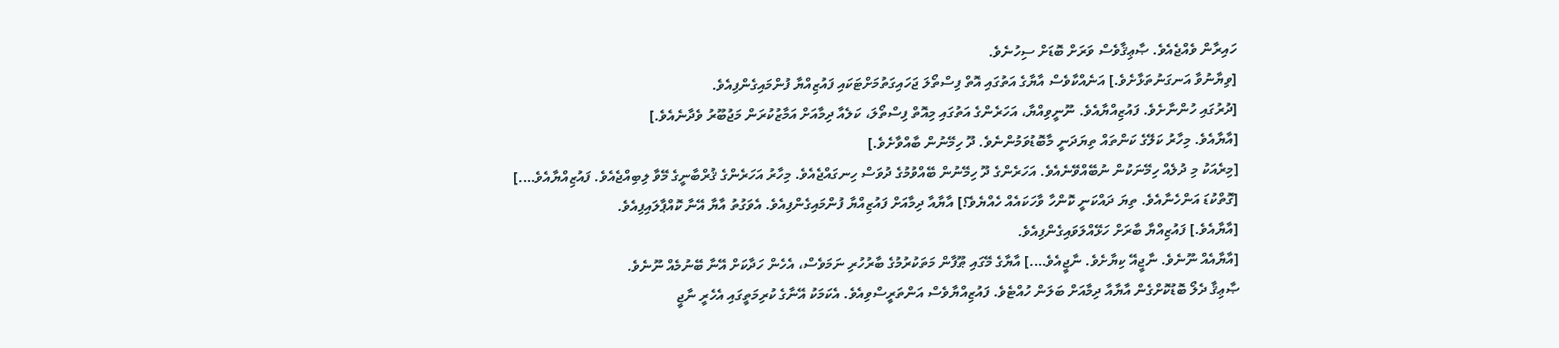ހައިރާން ވެއްޖެއެވެ. ޞާޢިޤާވެސް ވަރަށް ބޮޑަށް ސިހުނެވެ.
[ވިޔާނުވާ އަނގަނުތަޅާށެވެ.] އަނެއްކާވެސް އާޔާގެ އަތުގައި އޮތް ފިސްތޯލަ ޖަހައިގަތުމަށްޓަކައި ފައުޒިއްޔާ ފުންމައިގެންފިއެވެ.
[ދުރުގައި ހުންނާށެވެ. ފައުޒިއްޔާއެވެ. ނޫނީވިއްޔާ، އަހަރެންގެ އަތުގައި މިއޮތް ފިސްތޯލަ، ކަލެއާ ދިމާއަށް އަމާޒުކުރަން މަޖުބޫރު ވެދާނެއެވެ.]
[އާޔާއެވެ. މިހާރު ކަލޭގެ ކަންތައް ތިޔަދަނީ މާބޮޑުވަމުންނެވެ. ދޫ ހިމޭނުން ބާއްވާށެވެ.]
[މިރެއަކު މި ދުލެއް ހިމޭނަކުން ނުބޭއްވޭނެއެވެ. އަހަރެންގެ ދޫ ހިމޭނުން ބޭއްވުމުގެ ދުވަސް ހިނގައްޖެއެވެ. މިހާރު އަހަރެންގެ ޤުރްބާނީގެ މޭވާ ލިބިއްޖެއެވެ. ފައުޒިއްޔާއެވެ….]
[ގޮތްކުޑަ އަންހެނާއެވެ. ތިޔަ ދައްކަނީ ކޮންހާ ވާހަކައެއް ހެއްޔެވެ؟] އާޔާއާ ދިމާއަށް ފައުޒިއްޔާ ފުންމައިގެންފިއެވެ. އެވަގުތު އާޔާ އޭނާ ކޮއްޕާލައިފިއެވެ.
[އާޔާއެވެ.] ފައުޒިއްޔާ ބާރަށް ހަޅޭއްލަވައިގެންފިއެވެ.
[އާޔާއެއް ނޫނެވެ. ނާޖީއޭ ކިޔާށެވެ. ނާޖީއެވެ….] އާޔާގެ މޭގައި ޠޫފާން މަތަކުރުމުގެ ބާރުހުރި ނަމަވެސް، އެހެން ހަދާކަށް އޭނާ ބޭނުމެއް ނޫނެވެ.
ޞާޢިޤާ ދެލޯ ބޮޑުކޮށްގެން އާޔާއާ ދިމާއަށް ބަލަން ހުއްޓެވެ. ފައުޒިއްޔާވެސް އަންތަރީސްވިއެވެ. އެކަމަކު އޭނާގެ ކުރިމަތީގައި އެހެރީ ނާޖީ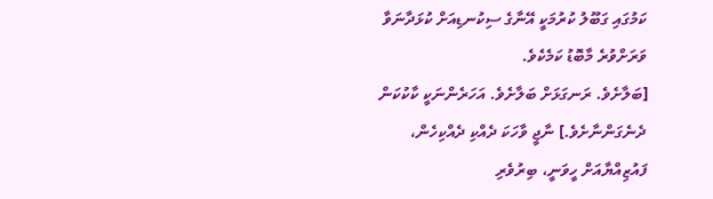ކަމުގައި ގަބޫލު ކުރުމަކީ އޭނާގެ ސިކުނޑިއަށް ކުޅަދާނަވާ ވަރަށްވުރެ މާބޮޑު ކަމެކެވެ.
[ބަލާށެވެ. ރަނގަޅަށް ބަލާށެވެ. އަހަރެންނަކީ ކާކުކަން ދެނެގަންނާށެވެ.] ނާޖީ ވާހަކަ ދެއްކި ދެއްކިހެން، ފައުޒިއްޔާއަށް ހީވަނީ، ބިރުވެރި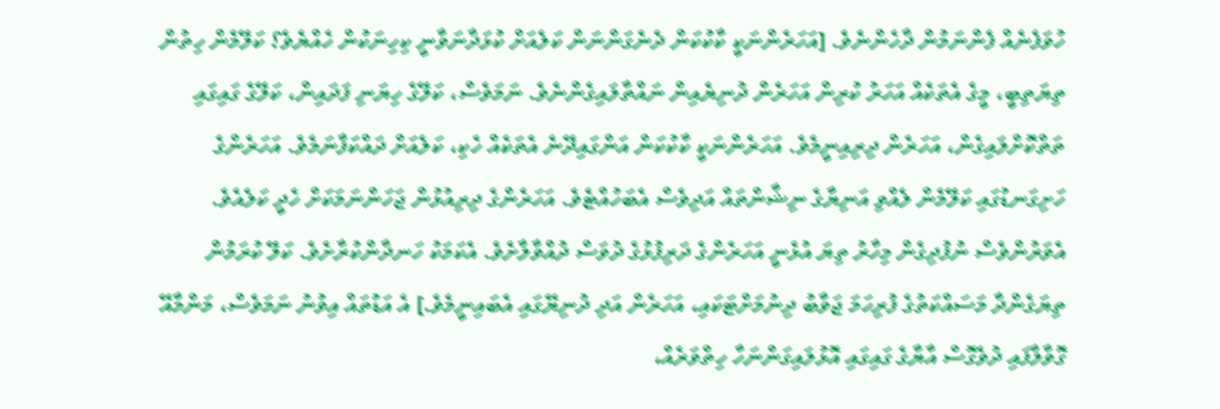ހުވަފެނެއް ފެންނަމުން ދާހެންނެވެ. [އަހަރެންނަކީ ކާކުކަން ދެނެގަންނަން ކަލެއަށް ކުޅަދާނަވާނީ ކިހިނަކުން ހެއްޔެވެ؟ ކަލޭމެން ހިތުން ތިޔަތިބީ، މީގެ އެތަކެއް އަހަރު ކުރިން އަހަރެން ދުނިޔެއިން ނައްތާލައިގެންނެވެ. ނަމަވެސް، ކަލޭގެ ހިޔަނި ފަދައިން، ކަލޭގެ ގައިގައި ތަތްކޮށްލައިގެން، އަހަރެން ދިރިއިނީމެވެ. އަހަރެންނަކީ ކާކުކަން އަންގައިދޭނެ އެތަކެއް ހެކި، ކަލެއަށް ދައްކަފާނަމެވެ. އަހަރެންގެ ހަށިގަނޑުގައި ކަލޭމެން ލެއްވި އަނިޔާގެ ނިޝާންތައް އަދިވެސް އެބަހުއްޓެވެ. އަހަރެންގެ ދިރިއުޅުން ޖަހަންނަމަކަށް ހެދީ ކަލެއެވެ. އެވަރުންވެސް ނުފުދިގެން މިހާރު ތިޔަ އުޅެނީ އަހަރެންގެ ދަރިފުޅުގެ ދުވަސް ދުއްވާލާށެވެ. އެކަމަކު ހަނދާންކުރާށެވެ. ކަލޭ ކުރަމުން ތިޔަގެންދާ މަސައްކަތުގެ ފުރިހަމަ ޖަވާބު ދިނުމަށްޓަކައި، އަހަރެން އަދި ދުނިޔޭގައި އެބައިނީމެވެ.] އެ އަޑުތައް އިވުނު ނަމަވެސް، މަންމާއޭ ގޮވާލާފައި ދުވެގޮސް އާޔާގެ ގައިގައި އޮޅުލައިގަންނަހާ ހިތްވަރެއް،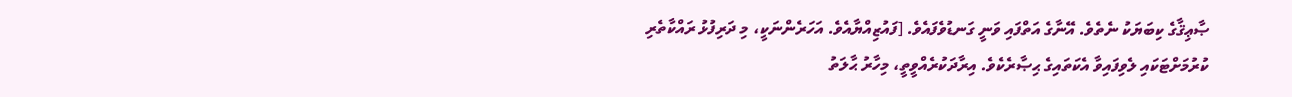ޞާޢިޤާގެ ކިބަޔަކު ނެތެވެ. އޭނާގެ އަތްފައި ވަނީ ގަނޑުވެފައެވެ. [ފައުޒިއްޔާއެވެ. އަހަރެންނަކީ، މި ދަރިފުޅު ރައްކާތެރި ކުރުމަށްޓަކައި ލެވިފައިވާ އެކަތައިގެ ޙިޞާރެކެވެ. އިރާދަކުރެއްވީތީ، މިހާރު ޙާލަތު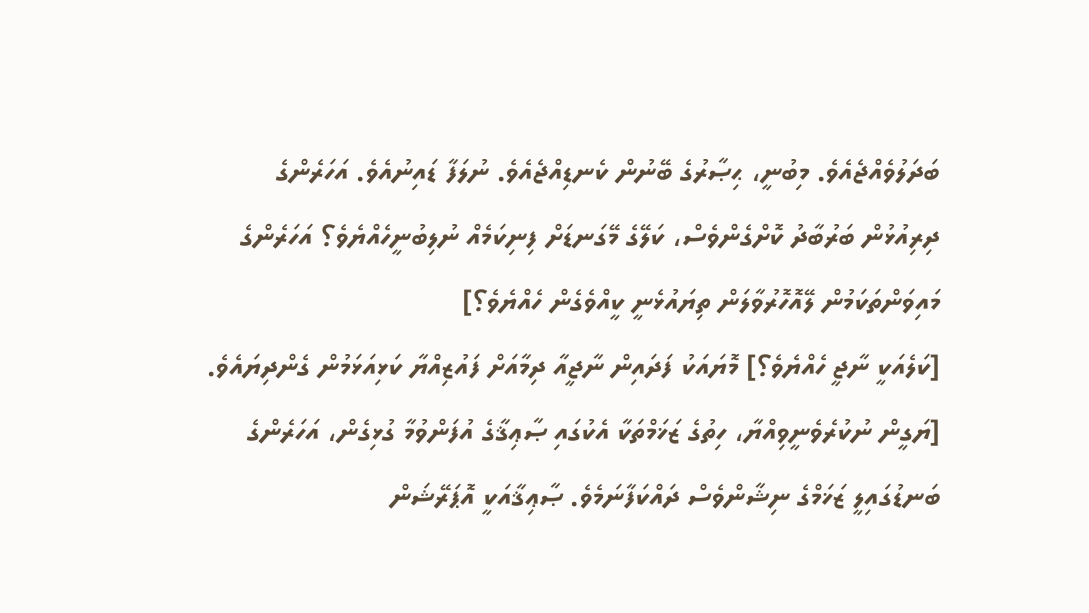ބަދަލުވެއްޖެއެވެ. މިބުނީ، ޙިޞާރުގެ ބޭނުން ކެނޑިއްޖެއެވެ. ނުލަފާ ޑައިނުއެވެ. އަހަރެންގެ ދިރިއުޅުން ބަރުބާދު ކޮށްގެންވެސް، ކަލޭގެ މޭގަނޑަށް ފިނިކަމެއް ނުލިބުނީހެއްޔެވެ؟ އަހަރެންގެ މައިވަންތަކަމުން ލޭއޮހޮރުވާލަން ތިޔައުޅެނީ ކީއްވެގެން ހެއްޔެވެ؟]
[ކަލެއަކީ ނާޖީ ހެއްޔެވެ؟] މޮޔައަކު ފަދައިން ނާޖީއާ ދިމާއަށް ފައުޒިއްޔާ ކަޅިއަޅަމުން ގެންދިޔައެވެ.
[ޔަގީން ނުކުރެވެނީވިއްޔާ، ހިތުގެ ޒަޚަމްތަކާ އެކުގައި ޞާޢިޤާގެ އުފަންވުމާ ގުޅިގެން، އަހަރެންގެ ބަނޑުގައިލީ ޒަޚަމްގެ ނިޝާންވެސް ދައްކަފާނަމެވެ. ޞާޢިޤާއަކީ އޮޕަރޭޝަން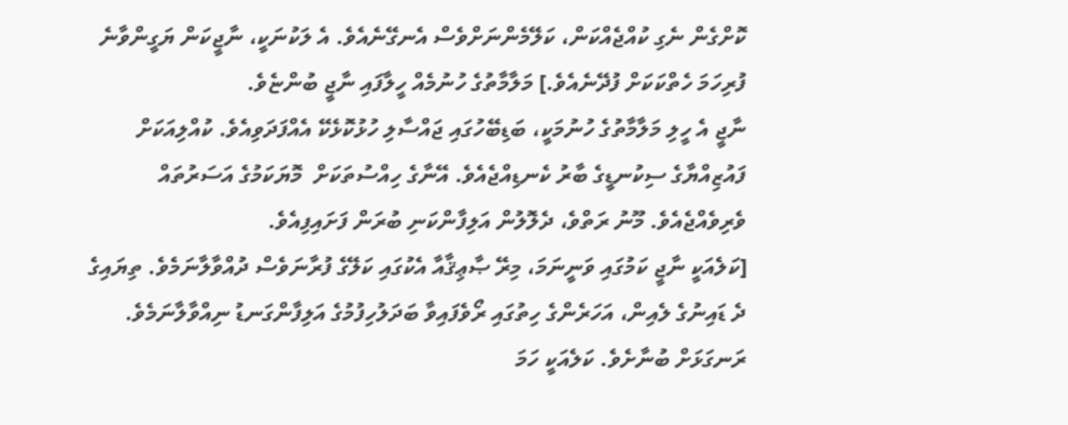ކޮށްގެން ނެގި ކުއްޖެއްކަން، ކަލޭމެންނަށްވެސް އެނގޭނެއެވެ. އެ ލަކުނަކީ، ނާޖީކަން ޔަގީންވާނެ ފުރިހަމަ ހެތްކަކަށް ފުދޭނެއެވެ.] މަލާމާތުގެ ހުނުމެއް ހީލާފައި ނާޖީ ބުންޏެވެ.
ނާޖީ އެ ހީލި މަލާމާތުގެ ހުނުމަކީ، ބަޑިބޭހުގައި ޖައްސާލި ހުޅުކޮޅެކޭ އެއްފަދަވިއެވެ. ކުއްލިއަކަށް ފައުޒިއްޔާގެ ސިކުނޑީގެ ބާރު ކެނޑިއްޖެއެވެ. އޭނާގެ ހިއްސުތަކަށް  މޮޔަކަމުގެ އަސަރުތައް ވެރިވެއްޖެއެވެ. މޫނު ރަތްވެ، ދެލޮލުން އަލިފާންކަނި ބުރަން ފަށައިފިއެވެ.
[ކަލެއަކީ ނާޖީ ކަމުގައި ވަނީނަމަ، މިރޭ ޞާޢިޤާއާ އެކުގައި ކަލޭގެ ފުރާނަވެސް ދުއްވާލާނަމެވެ. ތިޔައިގެ ދެ ޑައިނުގެ ލެއިން، އަހަރެންގެ ހިތުގައި ރޯވެފައިވާ ބަދަލުހިފުމުގެ އަލިފާންގަނޑު ނިއްވާލާނަމެވެ. ރަނގަޅަށް ބުނާށެވެ. ކަލެއަކީ ހަމަ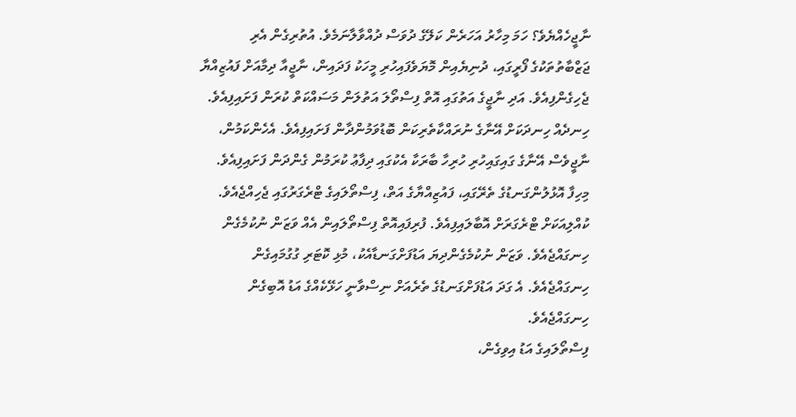ނާޖީހެއްޔެވެ؟ ހަމަ މިހާރު އަހަރެން ކަލޭގެ ދުވަސް ދުއްވާލާނަމެވެ. އުތުރިގެން އެރި ޖަޒްބާތުތަކުގެ ފޯރީގައި، ދުނިޔެއިން މޮޔަވެފައިހުރި މީހަކު ފަދައިން، ނާޖީއާ ދިމާއަށް ފައުޒިއްޔާ ޖެހިގެންފިއެވެ. އަދި ނާޖީގެ އަތުގައި އޮތް ފިސްތޯލަ އަތުލަން މަސައްކަތް ކުރަން ފަށައިފިއެވެ. ހިނދެއް ހިނދަކަށް އޭނާގެ ނުރައްކާތެރިކަން ބޮޑުވަމުންދާން ފަށައިފިއެވެ. އެހެންކަމުން، ނާޖީވެސް އޭނާގެ ގައިގައިހުރި ހުރިހާ ބާރަކާ އެކުގައި ދިފާޢު ކުރަމުން ގެންދަން ފަށައިފިއެވެ.
މިހިފާ އޮޅުލުންގަނޑުގެ ތެރޭގައި، ފައުޒިއްޔާގެ އަތް، ފިސްތޯލައިގެ ޓްރެގަރުގައި ޖެހިއްޖެއެވެ. ކުއްލިއަކަށް ޓްރެގަރަށް އޮބާލައިފިއެވެ. ފުރިފައިއޮތް ފިސްތޯލައިން އެއް ވަޒަން ނުކުމެގެން ހިނގައްޖެއެވެ. ވަޒަން ނުކުމެގެންދިޔަ އަޑުފަށްގަނޑާއެކު، މުޅި ކޮޓަރި ގުގުމައިގެން ހިނގައްޖެއެވެ. އެ ގަދަ އަޑުފަށްގަނޑުގެ ތެރެއަށް ނިސްވާނީ ހަޅޭކެއްގެ އަޑު އޮބިގެން ހިނގައްޖެއެވެ.
ފިސްތޯލައިގެ އަޑު އިވިގެން،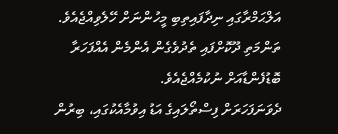އަލްޙަމްރާގައި ނިދާފައިތިބި މީހުންނަށް ހޭލެވިއްޖެއެވެ. ތަންމަތި ދޫކޮށްފައި ތެދުވެގެން އެންމެން އެއްފަހަރާ ބޮޑުފެންޑާއަށް ނުކުމެއްޖެއެވެ.
ދެވަނަފަހަރަށް ފިސްތޯލައިގެ އަޑު އިވުމާއެކުގައި، ބިރުން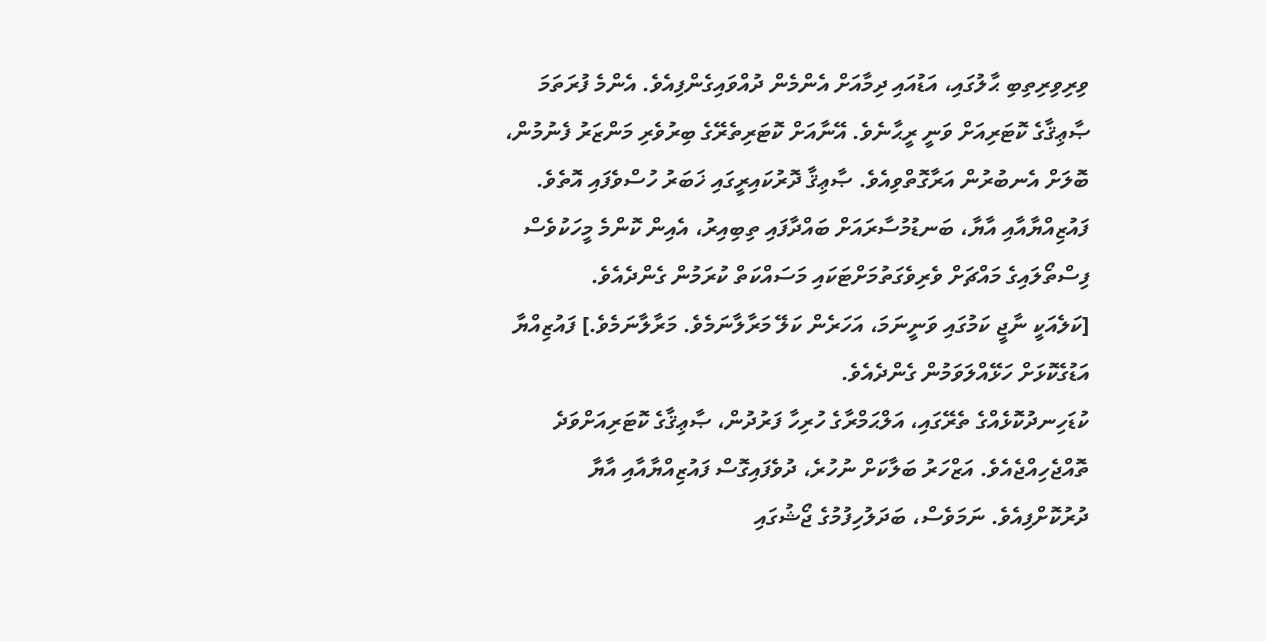ވިރިވިރިތިބި ޙާލުގައި، އަޑުއައި ދިމާއަށް އެންމެން ދުއްވައިގެންފިއެވެ. އެންމެ ފުރަތަމަ ޞާޢިޤާގެ ކޮޓަރިއަށް ވަނީ ރީޙާނެވެ. އޭނާއަށް ކޮޓަރިތެރޭގެ ބިރުވެރި މަންޒަރު ފެނުމުން، ބޮލަށް އެނބުރުން އަރާގޮތްވިއެވެ. ޞާޢިޤާ ދޮރުކައިރީގައި ޚަބަރު ހުސްވެފައި އޮތެވެ. ފައުޒިއްޔާއާއި އާޔާ، ބަނޑުމުސާރައަށް ބައްދާފައި ތިބިއިރު، އެއިން ކޮންމެ މީހަކުވެސް ފިސްތޯލައިގެ މައްޗަށް ވެރިވެގަތުމަށްޓަކައި މަސައްކަތް ކުރަމުން ގެންދެއެވެ.
[ކަލެއަކީ ނާޖީ ކަމުގައި ވަނީނަމަ، އަހަރެން ކަލޭ މަރާލާނަމެވެ. މަރާލާނަމެވެ.] ފައުޒިއްޔާ އަޑުގެކޮޅަށް ހަޅޭއްލަވަމުން ގެންދެއެވެ.
ކުޑަހިނދުކޮޅެއްގެ ތެރޭގައި، އަލްޙަމްރާގެ ހުރިހާ ފަރުދުން، ޞާޢިޤާގެ ކޮޓަރިއަށްވަދެ ތޮއްޖެހިއްޖެއެވެ. އަޒްހަރު ބަލާކަށް ނުހުރެ، ދުވެފައިގޮސް ފައުޒިއްޔާއާއި އާޔާ ދުރުކޮށްފިއެވެ. ނަމަވެސް، ބަދަލުހިފުމުގެ ޖޯޝުގައި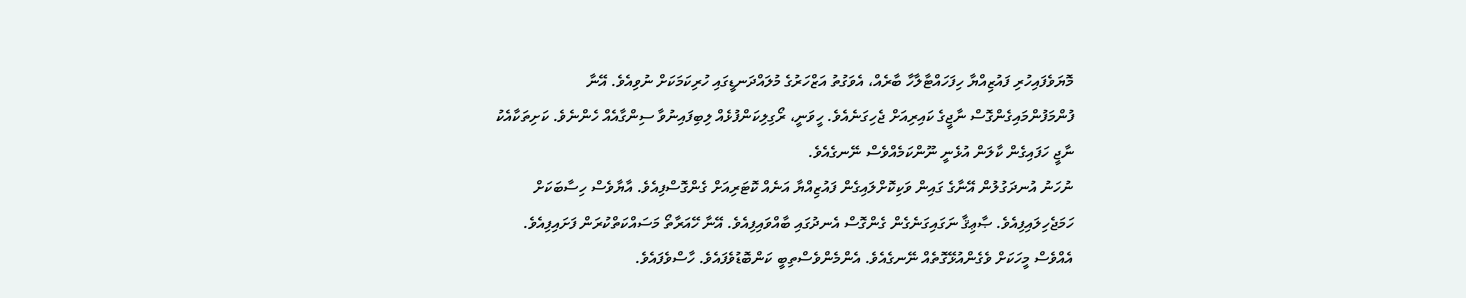މޮޔަވެފައިހުރި ފައުޒިއްޔާ ހިފަހައްޓާލާހާ ބާރެއް، އެވަގުތު އަޒްހަރުގެ މުލައްދަނޑީގައި ހުރިކަމަކަށް ނުވިއެވެ. އޭނާ ފުންމަފުންމައިގެންގޮސް ނާޖީގެ ކައިރިއަށް ޖެހިގަނެއެވެ. ހީވަނީ، ރޯގިލިކަންފުޅެއް ލިބިފައިނުވާ ސިންގާއެއް ހެންނެވެ. ކަށިތަކާއެކު ނާޖީ ހަފައިގެން ކާލަން އުޅެނީ ނޫންކަމެއްވެސް ނޭނގެއެވެ.
ނުހަނު އުނދަގުލުން އޭނާގެ ގައިން ވަކިކޮށްލައިގެން ފައުޒިއްޔާ އަނެއް ކޮޓަރިއަށް ގެންގޮސްފިއެވެ. އާޔާވެސް ހިސާބަކަށް ހަމަޖެހިލައިފިއެވެ. ޞާޢިޤާ ނަގައިގަނެގެން ގެންގޮސް އެނދުގައި ބާއްވައިފިއެވެ. އޭނާ ހޭއަރާތޯ މަސައްކަތްކުރަން ފަށައިފިއެވެ. އެއްވެސް މީހަކަށް ވެގެންއުޅޭގޮތެއް ނޭނގެއެވެ. އެންމެންވެސްތިބީ ކަންބޮޑުވެފައެވެ. ހާސްވެފައެވެ.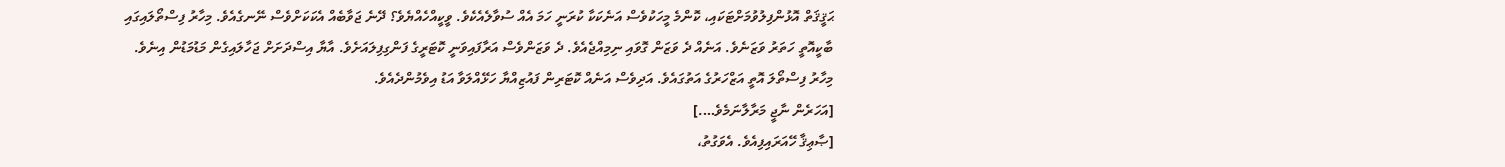ޙަޤީޤަތް އޮޅުންފިލުވުމަށްޓަކައި، ކޮންމެ މީހަކުވެސް އަނެކަކާ ކުރަނީ ހަމަ އެއް ސުވާލެއެކެވެ. ވީކީއްހެއްޔެވެ؟ ދޭނެ ޖަވާބެއް އެކަކަށްވެސް ނޭނގެއެވެ. މިހާރު ފިސްތޯލައިގައި ބާކީއޮތީ ހަތަރު ވަޒަނެވެ. އަނެއް ދެ ވަޒަން ގޮވައި ނިމިއްޖެއެވެ. ދެ ވަޒަންވެސް އަރާފައިވަނީ ކޮޓަރީގެ ފަންގިފިލައަށެވެ. އާޔާ އިސްދަށަށް ޖަހާލައިގެން މަޑުމަޑުން އިނެވެ. މިހާރު ފިސްތޯލަ އޮތީ އަޒްހަރުގެ އަތުގައެވެ. އަދިވެސް އަނެއް ކޮޓަރިން ފައުޒިއްޔާ ހަޅޭއްލަވާ އަޑު އިވެމުންދެއެވެ.
[އަހަރެން ނާޖީ މަރާލާނަމެވެ….]
[ޞާޢިޤާ ހޭއަރައިފިއެވެ. އެވަގުތު،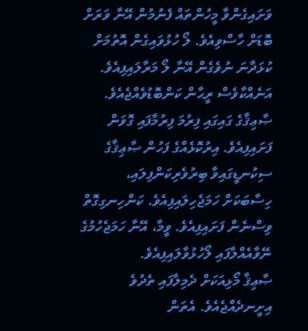ވަށައިގެންވާ މީހުންތައް ފެނުމުން އޭނާ ވަރަށް ބޮޑަށް ހާސްވިއެވެ. ލޯ ހުޅުވައިގެން އޮތުމަށް ކުޅަދާނަ ނުވެގެން އޭނާ ލޯ މަރާލައިފިއެވެ. އަނެއްކާވެސް ރީޙާން ކަންބޮޑުވެއްޖެއެވެ. ޞާޢިޤާގެ ގައިގައި ފިރުމަ ފިރުމާފައި ގޮވަން ފަށައިފިއެވެ. އިރުކޮޅެއްގެ ފަހުން ޞާޢިޤާގެ ސިކުނޑީގައިވާ ބިރުވެރިކަންފިލައި، ހިސާބަކަށް ހަމަޖެހިލައިފިއެވެ. ކަންހިނގިގޮތް ވިސްނެން ފަށައިފިއެވެ. ވީމާ، އޭނާ ހަމަޖެހުމުގެ ނޭވާއެއްލާފައި ލޯހުޅުވާލައިފިއެވެ.
ޞާޢިޤާ މޯޅިއަކަށް ދެމިލާފައި ތެދުވެ އިށީނދެއްޖެއެވެ. އެތަން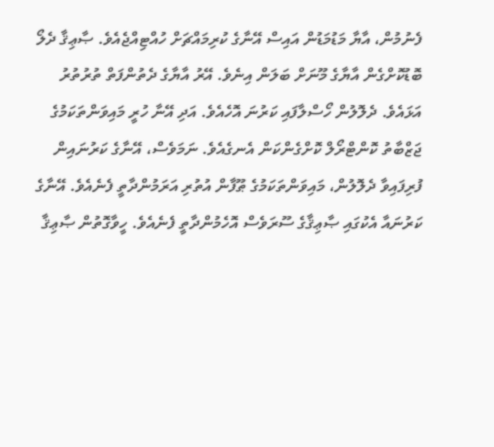ފެނުމުން، އާޔާ މަޑުމަޑުން އައިސް އޭނާގެ ކުރިމައްޗަށް ހުއްޓިއްޖެއެވެ. ޞާޢިޤާ ދެލޯ ބޮޑުކޮށްގެން އާޔާގެ މޫނަށް ބަލަން އިނެވެ. އޭރު އާޔާގެ ދެތުންފަތް ތުރުތުރު އަޅައެވެ. ދެލޮލުން ހޯސްލާފައި ކަރުނަ އޮހެއެވެ. އަދި އޭނާ ހުރީ މައިވަންތަކަމުގެ ޖަޒްބާތު ކޮންޓްރޯލް ކޮށްގެންކަން އެނގެއެވެ. ނަމަވެސް، އޭނާގެ ކަރުނައިން ފުރިފައިވާ ދެލޮލުން، މައިވަންތަކަމުގެ ޠޫފާން އުތުރި އަރަމުންދާތީ ފެނެއެވެ. އޭނާގެ ކަރުނައާ އެކުގައި ޞާޢިޤާގެ ސޫރަވެސް އޮހެމުންދާތީ ފެނެއެވެ. ހީވާގޮތުން ޞާޢިޤާ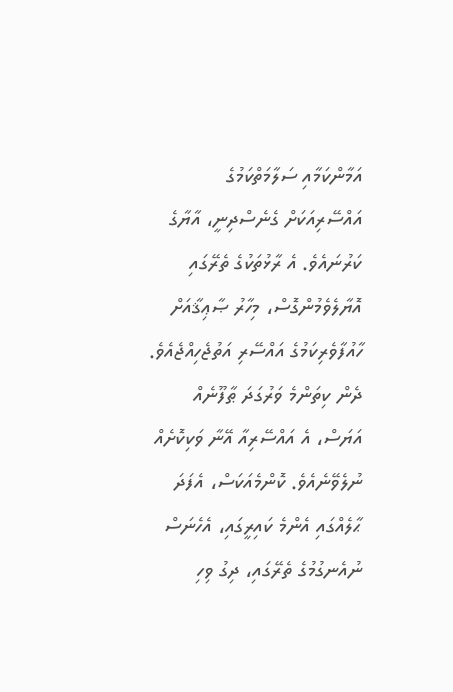އަމާންކަމާއި ސަލާމަތްކަމުގެ އައްސޭރިއަކަށް ގެނެސްދިނީ، އާޔާގެ ކަރުނައެވެ. އެ ރާޅުތަކުގެ ތެރޭގައި އޮޔާލެވެމުންގޮސް، މިހާރު ޞާޢިޤާއަށް ހާއުފާވެރިކަމުގެ އައްސޭރި އަތުޖެހިއްޖެއެވެ. ދެން ކިތަންމެ ވަރުގަދަ ޠާފޫނެއް އަޔަސް، އެ އައްސޭރިއާ އޭނާ ވަކިކޮށެއް ނުލެވޭނެއެވެ. ކޮންމެއަކަސް، އެފަދަ ޙާލެއްގައި އެންމެ ކައިރީގައި، އެހެނަސް ނުއެނގުމުގެ ތެރޭގައި، ދިގު ވިހި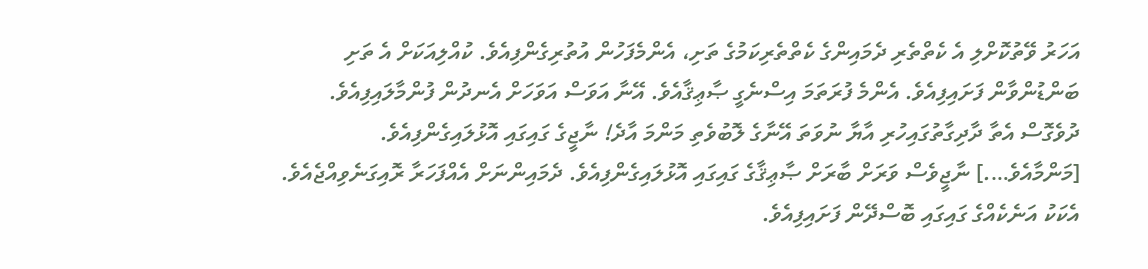އަހަރު ވޭތުކޮށްލި އެ ކެތްތެރި ދެމައިންގެ ކެތްތެރިކަމުގެ ތަށި، އެންމެފަހުން އުތުރިގެންފިއެވެ. ކުއްލިއަކަށް އެ ތަށި ބަންޑުންވާން ފަށައިފިއެވެ. އެންމެ ފުރަތަމަ އިސްނެގީ ޞާޢިޤާއެވެ. އޭނާ އަވަސް އަވަހަށް އެނދުން ފުންމާލައިފިއެވެ. ދުވެގޮސް އެތާ ދާދިގާތުގައިހުރި އާޔާ ނުވަތަ އޭނާގެ ލޮބުވެތި މަންމަ އާދެ! ނާޖީގެ ގައިގައި އޮޅުލައިގެންފިއެވެ.
[މަންމާއެވެ….] ނާޖީވެސް ވަރަށް ބާރަށް ޞާޢިޤާގެ ގައިގައި އޮޅުލައިގެންފިއެވެ. ދެމައިންނަށް އެއްފަހަރާ ރޮއިގަނެވިއްޖެއެވެ. އެކަކު އަނެކެއްގެ ގައިގައި ބޮސްދޭން ފަށައިފިއެވެ.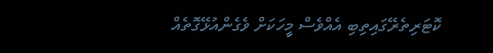ކޮޓަރިތެރޭގައިތިބި އެއްވެސް މީހަކަށް ވެގެންއުޅޭގޮތެއް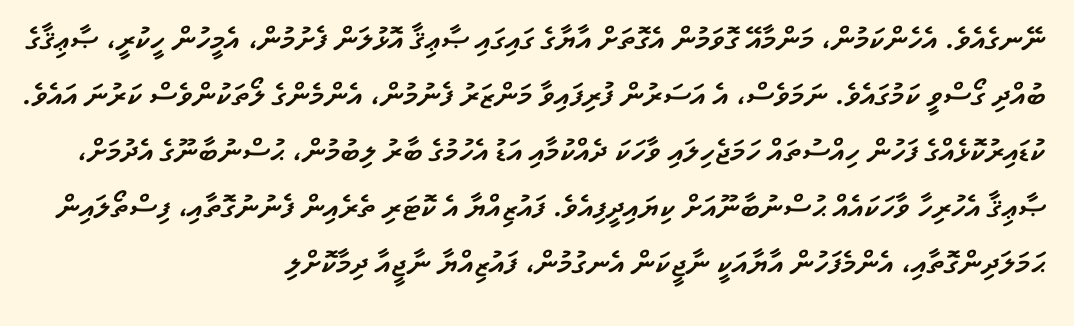ނޭނގެއެވެ. އެހެންކަމުން، މަންމާއޭ ގޮވަމުން އެގޮތަށް އާޔާގެ ގައިގައި ޞާޢިޤާ އޮޅުލަން ފެށުމުން، އެމީހުން ހީކުރީ، ޞާޢިޤާގެ ބުއްދި ގޯސްވީ ކަމުގައެވެ. ނަމަވެސް، އެ އަސަރުން ފުރިފައިވާ މަންޒަރު ފެނުމުން، އެންމެންގެ ލޯތަކުންވެސް ކަރުނަ އައެވެ.
ކުޑައިރުކޮޅެއްގެ ފަހުން ހިއްސުތައް ހަމަޖެހިލައި ވާހަކަ ދެއްކުމާއި އަޑު އެހުމުގެ ބާރު ލިބުމުން، ޙުސްނުބާނޫގެ އެދުމަށް، ޞާޢިޤާ އެހުރިހާ ވާހަކައެއް ޙުސްނުބާނޫއަށް ކިޔައިދީފިއެވެ. ފައުޒިއްޔާ އެ ކޮޓަރި ތެރެއިން ފެނުނުގޮތާއި، ފިސްތޯލައިން ޙަމަލަދިންގޮތާއި، އެންމެފަހުން އާޔާއަކީ ނާޖީކަން އެނގުމުން، ފައުޒިއްޔާ ނާޖީއާ ދިމާކޮށްލި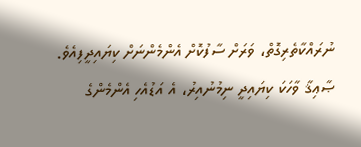ނުރައްކާތެރިގޮތް، ވަރަށް ސާފުކޮށް އެންމެންނަށް ކިޔައިދީފިއެވެ.
ޞާޢިޤާ ވާހަކަ ކިޔައިދީ ނިމުނުއިރު، އެ އަޑުއެހި އެންމެންގެ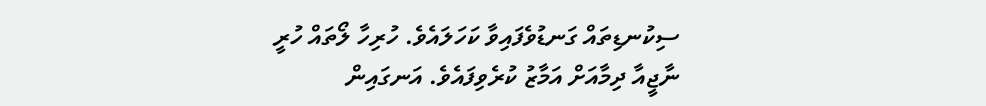ސިކުނޑިތައް ގަނޑުވެފައިވާ ކަހަލައެވެ. ހުރިހާ ލޯތައް ހުރީ ނާޖީއާ ދިމާއަށް އަމާޒު ކުރެވިފައެވެ. އަނގައިން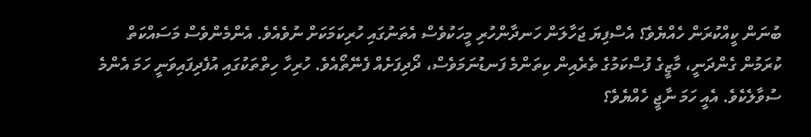ބުނަން ކީއްކުރަން ހެއްޔެވެ؟ އެސްފިޔަ ޖަހާލަން ހަނދާންހުރި މީހަކުވެސް އެތަނުގައި ހުރިކަމަކަށް ނުވެއެވެ. އެންމެންވެސް މަސައްކަތް ކުރަމުން ގެންދަނީ، މާޒީގެ ފުސްކަމުގެ ތެރެއިން ކިތަންމެ ފަނޑުނަމަވެސް، ދޯދިފަށެއް ފެނޭތޯއެވެ. ހުރިހާ ހިތްތަކުގައި އުފެދިފައިވަނީ ހަމަ އެންމެ ސުވާލެކެވެ. އެއީ ހަމަ ނާޖީ ހެއްޔެވެ؟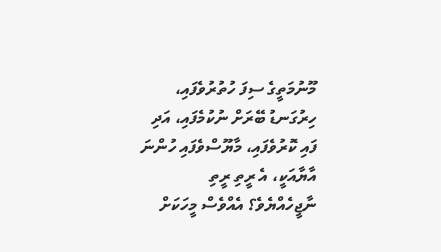މޫނުމަތީގެ ސިފަ ހުތުރުވެފައި، ހިރުގަނޑު ބޭރަށް ނުކުމެފައި، އަދި ފައި ކޮރުވެފައި، މާޔޫސްވެފައި ހުންނަ އާޔާއަކީ، އެ ރީތި ރީތި ނާޖީހެއްޔެވެ؟ އެއްވެސް މީހަކަށް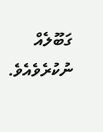ގަބޫލެއް ނުކުރެވެއެވެ.